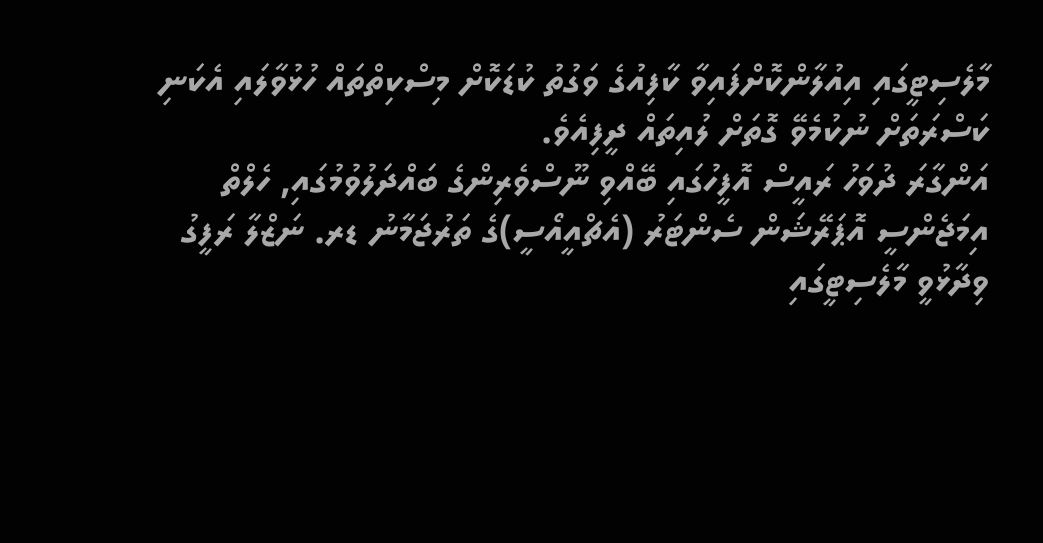މާލެސިޓީގައި އިއުލާންކޮށްފައިވާ ކާފިއުގެ ވަގުތު ކުޑަކޮށް މިސްކިތްތައް ހުޅުވާލައި އެކަނި ކަސްރަތަށް ނުކުމެވޭ ގޮތަށް ލުއިތައް ދީފިއެވެ.
އަންގާރަ ދުވަހު ރައީސް އޮފީހުގައި ބޭއްވި ނޫސްވެރިންގެ ބައްދަލުވުމުގައި, ހެލްތް އިމަޖެންސީ އޮޕަރޭޝަން ސެންޓަރު (އެޗްއީއޯސީ)ގެ ތަރުޖަމާނު ޑރ. ނަޒްލާ ރަފީގު ވިދާޅުވީ މާލެސިޓީގައި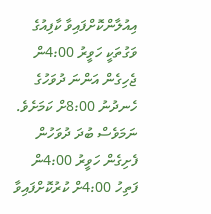އިއުލާންކޮށްފައިވާ ކާފިއުގެ ވަގުތަކީ ހަވީރު 4:00ން ޖެހިގެން އަންނަ ދުވަހުގެ ހެނދުނު 8:00ށް ކަމަށެވެ. ނަމަވެސް ބުދަ ދުވަހުން ފެށިގެން ހަވީރު 4:00ން ފަތިހު 4:00ށް ކުރުކޮށްފައިވާ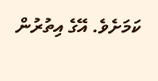ކަމަށެވެ. އޭގެ އިތުރުން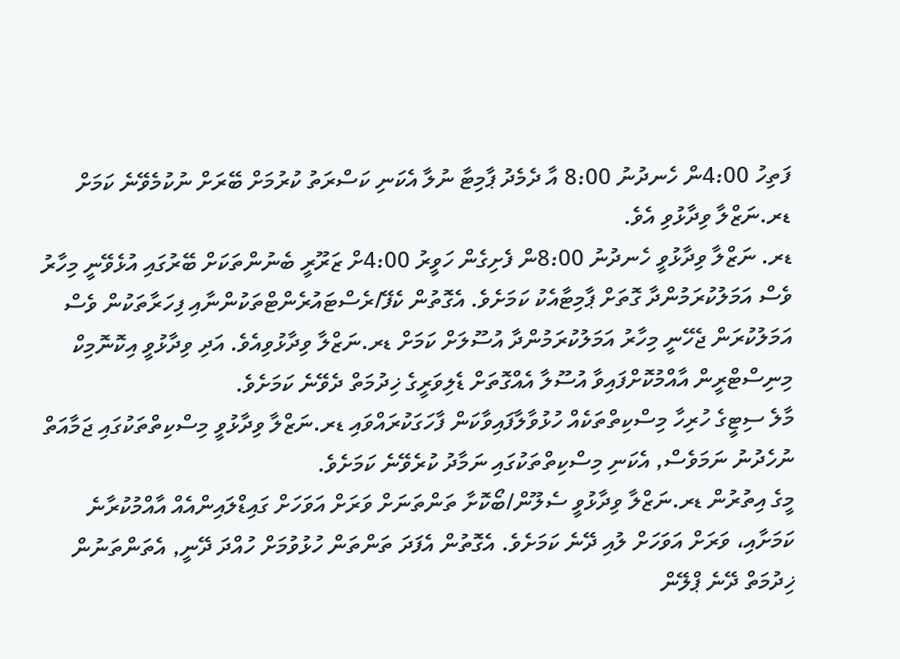ފަތިހު 4:00ން ހެނދުނު 8:00 އާ ދެމެދު ޕާމިޓާ ނުލާ އެކަނި ކަސްރަތު ކުރުމަށް ބޭރަށް ނުކުމެވޭނެ ކަމަށް ޑރ.ނަޒްލާ ވިދާޅުވި އެވެ.
ޑރ. ނަޒްލާ ވިދާޅުވީ ހެނދުނު 8:00ން ފެށިގެން ހަވީރު 4:00ށް ޒަރޫރީ ބެނުންތަކަށް ބޭރުގައި އުޅެވޭނީ މިހާރު ވެސް އަމަލުކުރަމުންދާ ގޮތަށް ޕާމިޓާއެކު ކަމަށެވެ. އެގޮތުން ކެފޭ/ރެސްޓައުރެންޓްތަކުންނާއި ފިހަރާތަކުން ވެސް އަމަލުކުރަން ޖެހޭނީ މިހާރު އަމަލުކުރަމުންދާ އުސޫލަށް ކަމަށް ޑރ.ނަޒްލާ ވިދާޅުވިއެވެ. އަދި ވިދާޅުވީ އިކޮނޮމިކް މިނިސްޓްރީން އާއްމުކޮށްފައިވާ އުސޫލާ އެއްގޮތަށް ޑެލިވަރީގެ ޚިދުމަތް ދެވޭނެ ކަމަށެވެ.
މާލެ ސިޓީގެ ހުރިހާ މިސްކިތްތަކެއް ހުޅުވާލާފައިވާކަން ފާހަގަކުރައްވައި ޑރ.ނަޒްލާ ވިދާޅުވީ މިސްކިތްތަކުގައި ޖަމާއަތް ނުހެދުނު ނަމަވެސް, އެކަނި މިސްކިތްތަކުގައި ނަމާދު ކުރެވޭނެ ކަމަށެވެ.
މީގެ އިތުރުން ޑރ.ނަޒްލާ ވިދާޅުވީ ސެލޫން/ބޯކޮށާ ތަންތަނަށް ވަރަށް އަވަހަށް ގައިޑްލައިންއެއް އާއްމުކުރާނެ ކަމަށާއި، ވަރަށް އަވަހަށް ލުއި ދޭނެ ކަމަށެވެ. އެގޮތުން އެފަދަ ތަންތަން ހުޅުވުމަށް ހުއްދަ ދޭނީ, އެތަންތަނުން ޚިދުމަތް ދޭނެ ޕްލޭން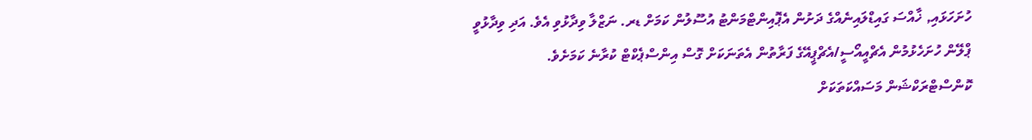ހުށަހަޅައި, ޚާއްސަ ގައިޑްލައިނެއްގެ ދަށުން އެޕޮއިންޓްމަންޓު އުސޫލުން ކަމަށް ޑރ. ނަޒްލާ ވިދާޅުވި އެވެ. އަދި ވިދާޅުވީ ޕްލޭން ހުށަހެޅުމުން އެޗްއީއޯސީ/އެޗްޕީއޭގެ ފަރާތުން އެތަނަކަށް ގޮސް އިންސްޕެކްޓް ކުރާނެ ކަމަށެވެ.
ކޮންސްޓްރަކްޝަން މަސައްކަތަކަށް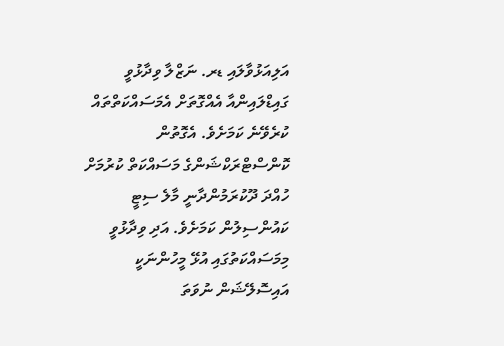އަލިއަޅުވާލައި ޑރ. ނަޒްލާ ވިދާޅުވީ ގައިޑްލައިންއާ އެއްގޮތަށް އެމަސައްކަތްތައް ކުރެވޭނެ ކަމަށެވެ. އެގޮތުން ކޮންސްޓްރަކްޝަންގެ މަސައްކަތް ކުރުމަށް ހުއްދަ ދޫކުރަމުންދާނީ މާލެ ސިޓީ ކައުންސިލުން ކަމަށެވެ. އަދި ވިދާޅުވީ މިމަސައްކަތުގައި އުޅޭ މީހުންނަކީ އައިސޮލޭޝަން ނުވަތަ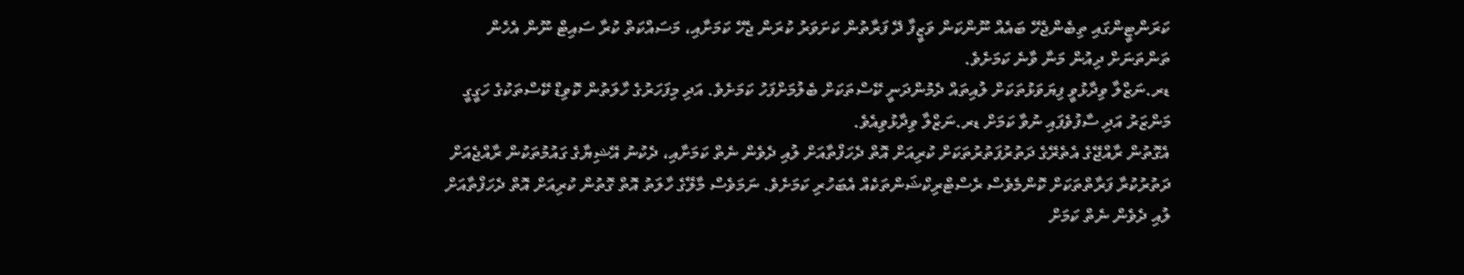ކަރަންޓީންގައި ތިބެންޖެހޭ ބައެއް ނޫންކަން ވަޒީފާ ދޭ ފަރާތުން ކަށަވަރު ކުރަން ޖެހޭ ކަމަށާއި، މަސައްކަތް ކުރާ ސައިޓް ނޫން އެހެން ތަންތަނަށް ދިއުން މަނާ ވާނެ ކަމަށެވެ.
ޑރ.ނަޒްލާ ވިދާޅުވީ ފިޔަވަޅުތަކަށް ލުއިތައް ދެމުންދަނީ ކޭސްތަކަށް ބެލުމަށްފަހު ކަމަށެވެ. އަދި މިފަހަރުގެ ހާލަތުން ކޮވިޑް ކޭސްތަކުގެ ހަގީގީ މަންޒަރު އަދި ސާފުވެފައި ނުވާ ކަމަށް ޑރ.ނަޒްލާ ވިދާޅުވިއެވެ.
އެގޮތުން ރާއްޖޭގެ އެތެރޭގެ ދަތުރުފަތުރުތަކަށް ކުރިއަށް އޮތް ދެހަފްތާއަށް ލުއި ދެވެން ނެތް ކަމަށާއި، ދެކުނު އޭޝިޔާގެ ގައުމުތަކުން ރާއްޖެއަށް ދަތުރުކުރާ ފަރާތްތަކަށް ކޮންމެވެސް ރެސްޓްރިކްޝަންތަކެއް އެބަހުރި ކަމަށެވެ. ނަމަވެސް މާލޭގެ ހާލަތު އޮތް ގޮތުން ކުރިއަށް އޮތް ދެހަފްތާއަށް ލުއި ދެވެން ނެތް ކަމަށް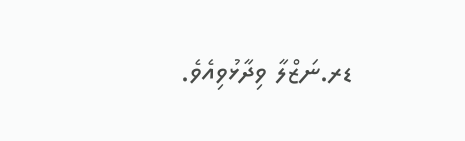ޑރ.ނަޒްލާ ވިދާޅުވިއެވެ.